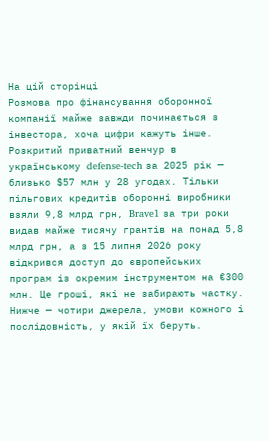На цій сторінці
Розмова про фінансування оборонної компанії майже завжди починається з інвестора, хоча цифри кажуть інше. Розкритий приватний венчур в українському defense-tech за 2025 рік — близько $57 млн у 28 угодах. Тільки пільгових кредитів оборонні виробники взяли 9,8 млрд грн, Brave1 за три роки видав майже тисячу грантів на понад 5,8 млрд грн, а з 15 липня 2026 року відкрився доступ до європейських програм із окремим інструментом на €300 млн. Це гроші, які не забирають частку. Нижче — чотири джерела, умови кожного і послідовність, у якій їх беруть.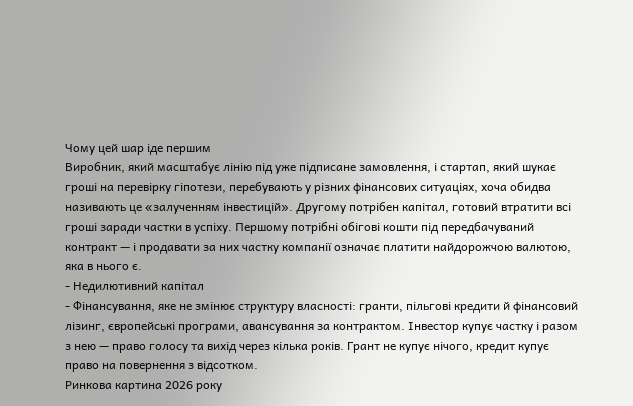Чому цей шар іде першим
Виробник, який масштабує лінію під уже підписане замовлення, і стартап, який шукає гроші на перевірку гіпотези, перебувають у різних фінансових ситуаціях, хоча обидва називають це «залученням інвестицій». Другому потрібен капітал, готовий втратити всі гроші заради частки в успіху. Першому потрібні обігові кошти під передбачуваний контракт — і продавати за них частку компанії означає платити найдорожчою валютою, яка в нього є.
- Недилютивний капітал
- Фінансування, яке не змінює структуру власності: гранти, пільгові кредити й фінансовий лізинг, європейські програми, авансування за контрактом. Інвестор купує частку і разом з нею — право голосу та вихід через кілька років. Грант не купує нічого, кредит купує право на повернення з відсотком.
Ринкова картина 2026 року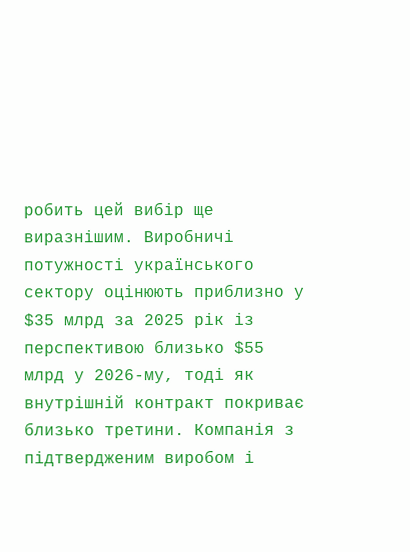робить цей вибір ще виразнішим. Виробничі потужності українського сектору оцінюють приблизно у $35 млрд за 2025 рік із перспективою близько $55 млрд у 2026-му, тоді як внутрішній контракт покриває близько третини. Компанія з підтвердженим виробом і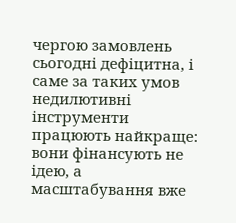чергою замовлень сьогодні дефіцитна, і саме за таких умов недилютивні інструменти працюють найкраще: вони фінансують не ідею, а масштабування вже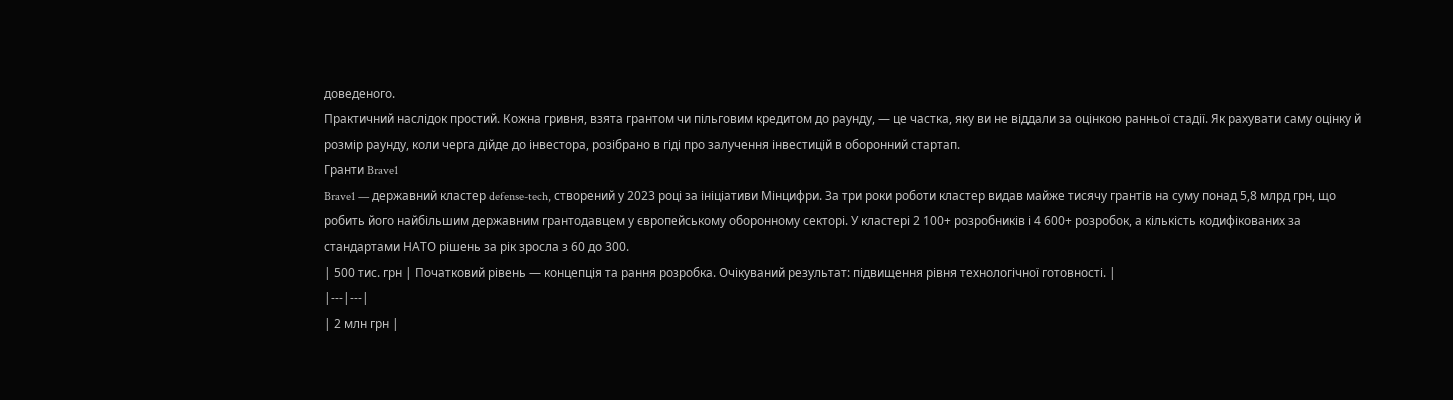доведеного.
Практичний наслідок простий. Кожна гривня, взята грантом чи пільговим кредитом до раунду, — це частка, яку ви не віддали за оцінкою ранньої стадії. Як рахувати саму оцінку й розмір раунду, коли черга дійде до інвестора, розібрано в гіді про залучення інвестицій в оборонний стартап.
Гранти Brave1
Brave1 — державний кластер defense-tech, створений у 2023 році за ініціативи Мінцифри. За три роки роботи кластер видав майже тисячу грантів на суму понад 5,8 млрд грн, що робить його найбільшим державним грантодавцем у європейському оборонному секторі. У кластері 2 100+ розробників і 4 600+ розробок, а кількість кодифікованих за стандартами НАТО рішень за рік зросла з 60 до 300.
| 500 тис. грн | Початковий рівень — концепція та рання розробка. Очікуваний результат: підвищення рівня технологічної готовності. |
|---|---|
| 2 млн грн |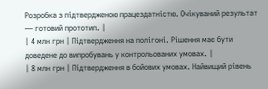Розробка з підтвердженою працездатністю. Очікуваний результат — готовий прототип. |
| 4 млн грн | Підтвердження на полігоні. Рішення має бути доведене до випробувань у контрольованих умовах. |
| 8 млн грн | Підтвердження в бойових умовах. Найвищий рівень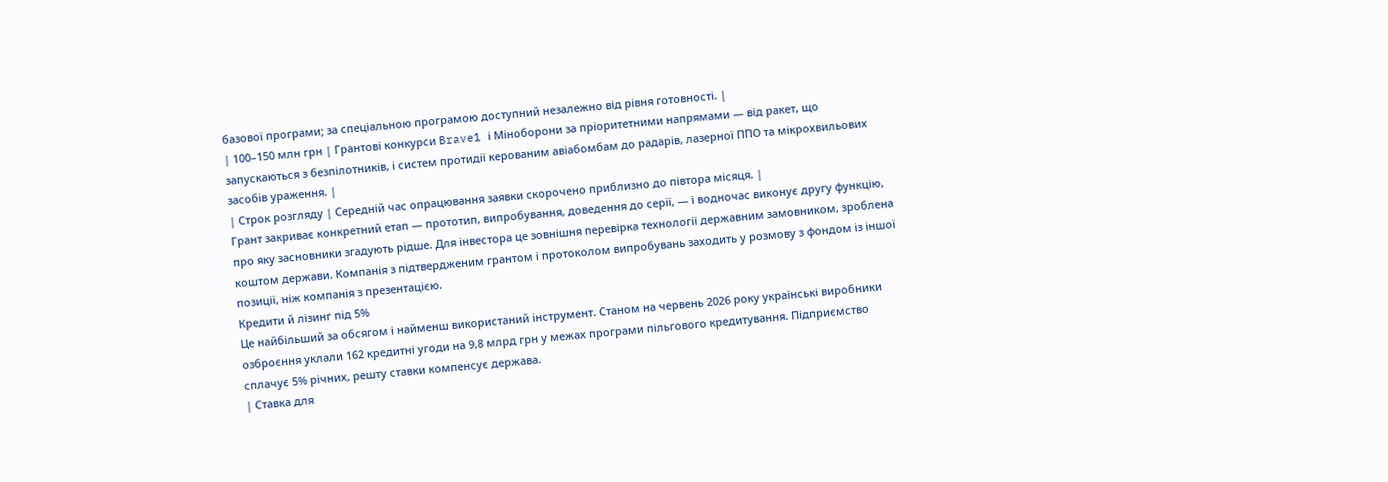базової програми; за спеціальною програмою доступний незалежно від рівня готовності. |
| 100–150 млн грн | Грантові конкурси Brave1 і Міноборони за пріоритетними напрямами — від ракет, що запускаються з безпілотників, і систем протидії керованим авіабомбам до радарів, лазерної ППО та мікрохвильових засобів ураження. |
| Строк розгляду | Середній час опрацювання заявки скорочено приблизно до півтора місяця. |
Грант закриває конкретний етап — прототип, випробування, доведення до серії, — і водночас виконує другу функцію, про яку засновники згадують рідше. Для інвестора це зовнішня перевірка технології державним замовником, зроблена коштом держави. Компанія з підтвердженим грантом і протоколом випробувань заходить у розмову з фондом із іншої позиції, ніж компанія з презентацією.
Кредити й лізинг під 5%
Це найбільший за обсягом і найменш використаний інструмент. Станом на червень 2026 року українські виробники озброєння уклали 162 кредитні угоди на 9,8 млрд грн у межах програми пільгового кредитування. Підприємство сплачує 5% річних, решту ставки компенсує держава.
| Ставка для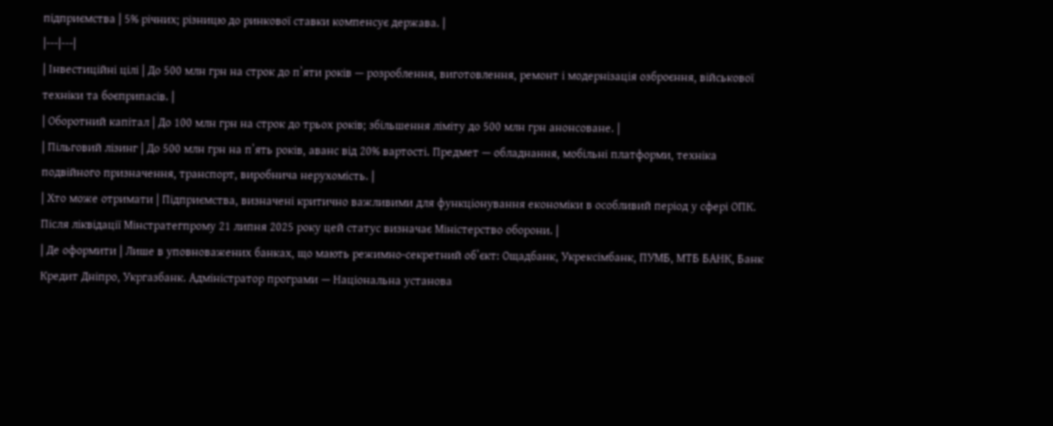підприємства | 5% річних; різницю до ринкової ставки компенсує держава. |
|---|---|
| Інвестиційні цілі | До 500 млн грн на строк до пʼяти років — розроблення, виготовлення, ремонт і модернізація озброєння, військової техніки та боєприпасів. |
| Оборотний капітал | До 100 млн грн на строк до трьох років; збільшення ліміту до 500 млн грн анонсоване. |
| Пільговий лізинг | До 500 млн грн на пʼять років, аванс від 20% вартості. Предмет — обладнання, мобільні платформи, техніка подвійного призначення, транспорт, виробнича нерухомість. |
| Хто може отримати | Підприємства, визначені критично важливими для функціонування економіки в особливий період у сфері ОПК. Після ліквідації Мінстратегпрому 21 липня 2025 року цей статус визначає Міністерство оборони. |
| Де оформити | Лише в уповноважених банках, що мають режимно-секретний обʼєкт: Ощадбанк, Укрексімбанк, ПУМБ, МТБ БАНК, Банк Кредит Дніпро, Укргазбанк. Адміністратор програми — Національна установа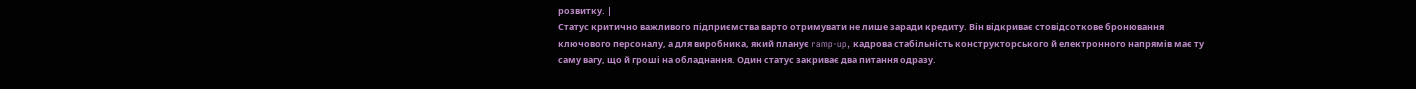розвитку. |
Статус критично важливого підприємства варто отримувати не лише заради кредиту. Він відкриває стовідсоткове бронювання ключового персоналу, а для виробника, який планує ramp-up, кадрова стабільність конструкторського й електронного напрямів має ту саму вагу, що й гроші на обладнання. Один статус закриває два питання одразу.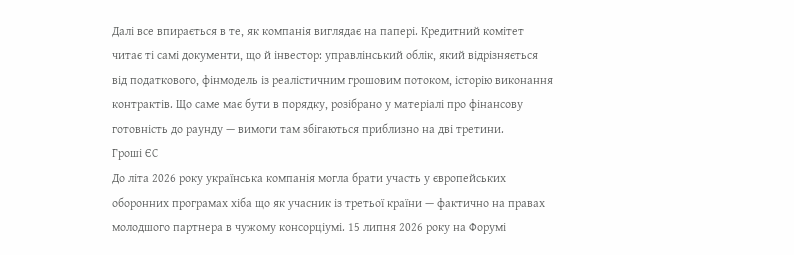Далі все впирається в те, як компанія виглядає на папері. Кредитний комітет читає ті самі документи, що й інвестор: управлінський облік, який відрізняється від податкового, фінмодель із реалістичним грошовим потоком, історію виконання контрактів. Що саме має бути в порядку, розібрано у матеріалі про фінансову готовність до раунду — вимоги там збігаються приблизно на дві третини.
Гроші ЄС
До літа 2026 року українська компанія могла брати участь у європейських оборонних програмах хіба що як учасник із третьої країни — фактично на правах молодшого партнера в чужому консорціумі. 15 липня 2026 року на Форумі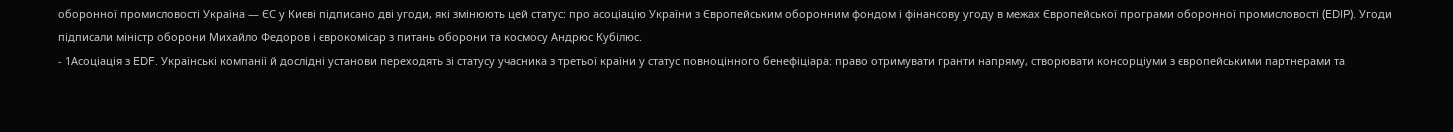оборонної промисловості Україна — ЄС у Києві підписано дві угоди, які змінюють цей статус: про асоціацію України з Європейським оборонним фондом і фінансову угоду в межах Європейської програми оборонної промисловості (EDIP). Угоди підписали міністр оборони Михайло Федоров і єврокомісар з питань оборони та космосу Андрюс Кубілюс.
- 1Асоціація з EDF. Українські компанії й дослідні установи переходять зі статусу учасника з третьої країни у статус повноцінного бенефіціара: право отримувати гранти напряму, створювати консорціуми з європейськими партнерами та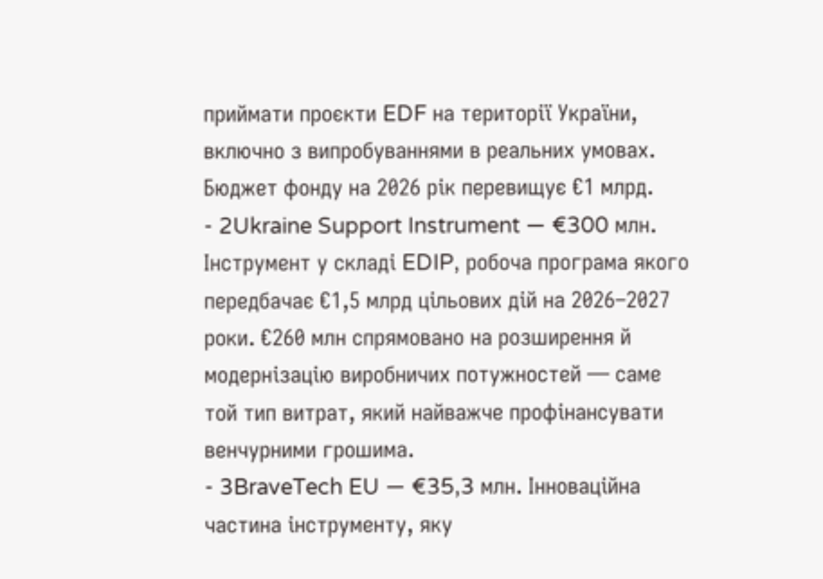приймати проєкти EDF на території України, включно з випробуваннями в реальних умовах. Бюджет фонду на 2026 рік перевищує €1 млрд.
- 2Ukraine Support Instrument — €300 млн. Інструмент у складі EDIP, робоча програма якого передбачає €1,5 млрд цільових дій на 2026–2027 роки. €260 млн спрямовано на розширення й модернізацію виробничих потужностей — саме той тип витрат, який найважче профінансувати венчурними грошима.
- 3BraveTech EU — €35,3 млн. Інноваційна частина інструменту, яку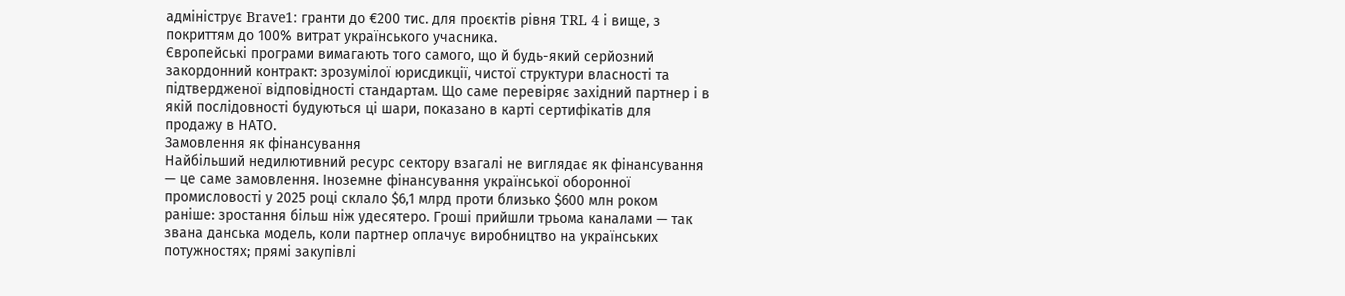адмініструє Brave1: гранти до €200 тис. для проєктів рівня TRL 4 і вище, з покриттям до 100% витрат українського учасника.
Європейські програми вимагають того самого, що й будь-який серйозний закордонний контракт: зрозумілої юрисдикції, чистої структури власності та підтвердженої відповідності стандартам. Що саме перевіряє західний партнер і в якій послідовності будуються ці шари, показано в карті сертифікатів для продажу в НАТО.
Замовлення як фінансування
Найбільший недилютивний ресурс сектору взагалі не виглядає як фінансування — це саме замовлення. Іноземне фінансування української оборонної промисловості у 2025 році склало $6,1 млрд проти близько $600 млн роком раніше: зростання більш ніж удесятеро. Гроші прийшли трьома каналами — так звана данська модель, коли партнер оплачує виробництво на українських потужностях; прямі закупівлі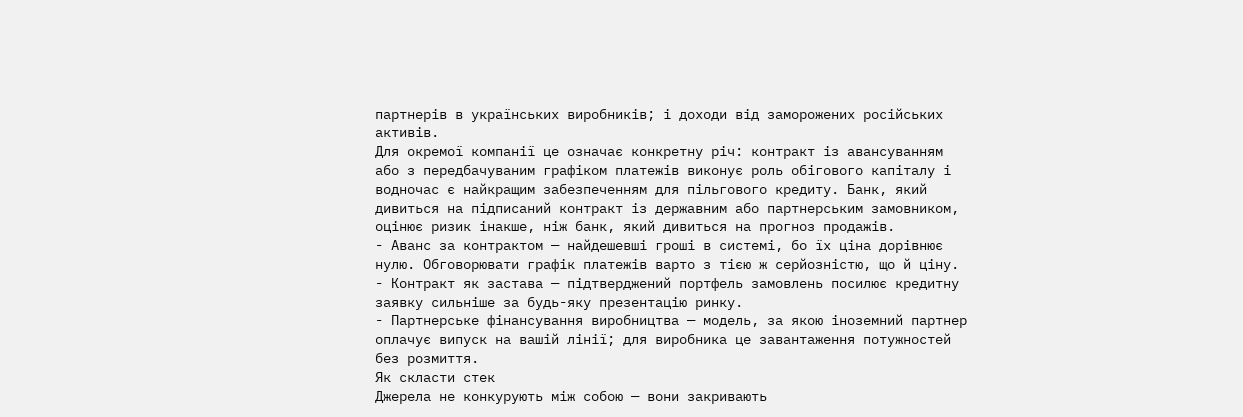партнерів в українських виробників; і доходи від заморожених російських активів.
Для окремої компанії це означає конкретну річ: контракт із авансуванням або з передбачуваним графіком платежів виконує роль обігового капіталу і водночас є найкращим забезпеченням для пільгового кредиту. Банк, який дивиться на підписаний контракт із державним або партнерським замовником, оцінює ризик інакше, ніж банк, який дивиться на прогноз продажів.
- Аванс за контрактом — найдешевші гроші в системі, бо їх ціна дорівнює нулю. Обговорювати графік платежів варто з тією ж серйозністю, що й ціну.
- Контракт як застава — підтверджений портфель замовлень посилює кредитну заявку сильніше за будь-яку презентацію ринку.
- Партнерське фінансування виробництва — модель, за якою іноземний партнер оплачує випуск на вашій лінії; для виробника це завантаження потужностей без розмиття.
Як скласти стек
Джерела не конкурують між собою — вони закривають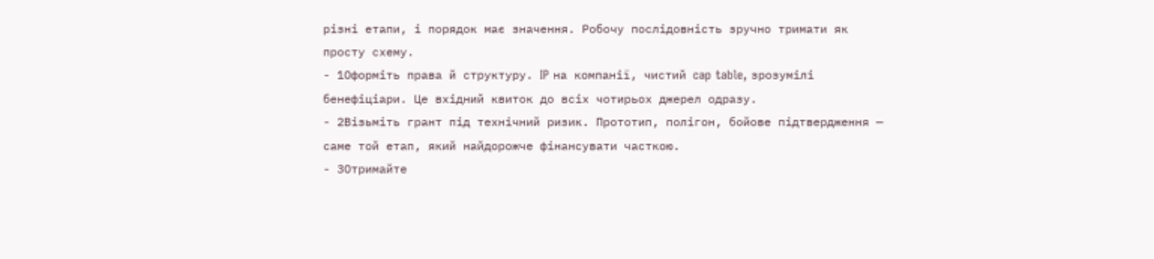різні етапи, і порядок має значення. Робочу послідовність зручно тримати як просту схему.
- 1Оформіть права й структуру. IP на компанії, чистий cap table, зрозумілі бенефіціари. Це вхідний квиток до всіх чотирьох джерел одразу.
- 2Візьміть грант під технічний ризик. Прототип, полігон, бойове підтвердження — саме той етап, який найдорожче фінансувати часткою.
- 3Отримайте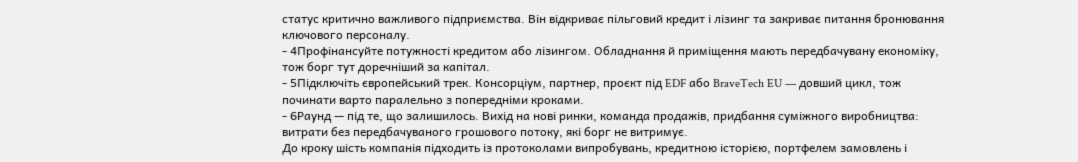статус критично важливого підприємства. Він відкриває пільговий кредит і лізинг та закриває питання бронювання ключового персоналу.
- 4Профінансуйте потужності кредитом або лізингом. Обладнання й приміщення мають передбачувану економіку, тож борг тут доречніший за капітал.
- 5Підключіть європейський трек. Консорціум, партнер, проєкт під EDF або BraveTech EU — довший цикл, тож починати варто паралельно з попередніми кроками.
- 6Раунд — під те, що залишилось. Вихід на нові ринки, команда продажів, придбання суміжного виробництва: витрати без передбачуваного грошового потоку, які борг не витримує.
До кроку шість компанія підходить із протоколами випробувань, кредитною історією, портфелем замовлень і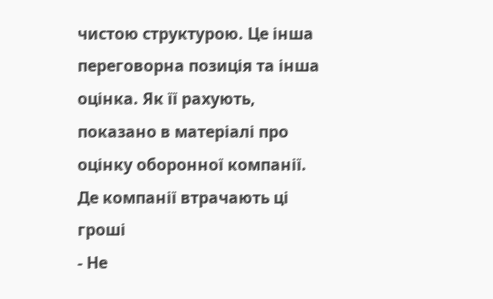чистою структурою. Це інша переговорна позиція та інша оцінка. Як її рахують, показано в матеріалі про оцінку оборонної компанії.
Де компанії втрачають ці гроші
- Не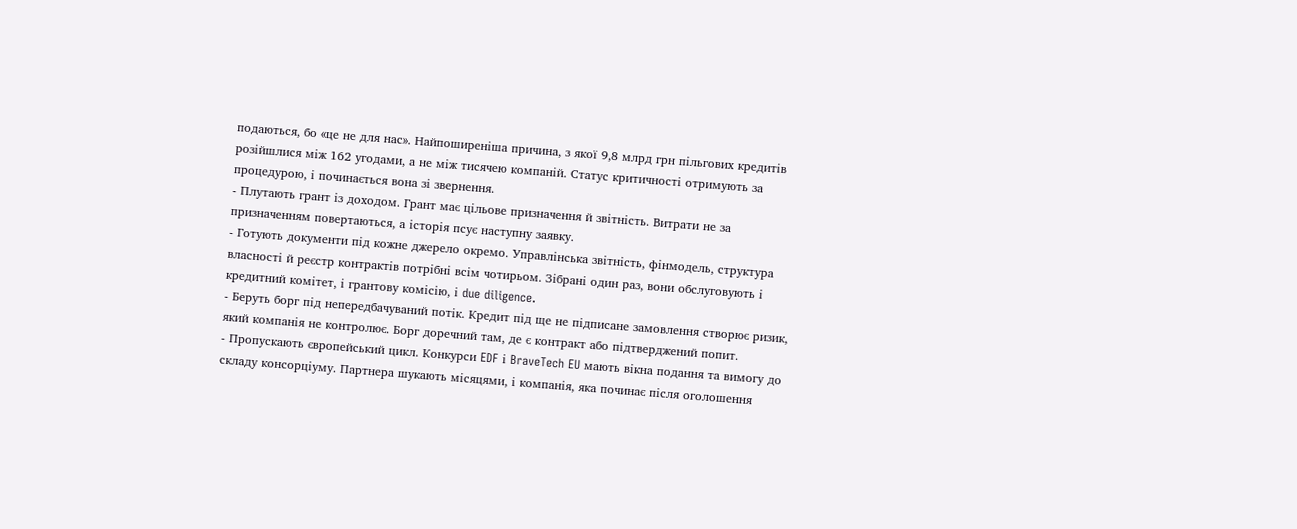подаються, бо «це не для нас». Найпоширеніша причина, з якої 9,8 млрд грн пільгових кредитів розійшлися між 162 угодами, а не між тисячею компаній. Статус критичності отримують за процедурою, і починається вона зі звернення.
- Плутають грант із доходом. Грант має цільове призначення й звітність. Витрати не за призначенням повертаються, а історія псує наступну заявку.
- Готують документи під кожне джерело окремо. Управлінська звітність, фінмодель, структура власності й реєстр контрактів потрібні всім чотирьом. Зібрані один раз, вони обслуговують і кредитний комітет, і грантову комісію, і due diligence.
- Беруть борг під непередбачуваний потік. Кредит під ще не підписане замовлення створює ризик, який компанія не контролює. Борг доречний там, де є контракт або підтверджений попит.
- Пропускають європейський цикл. Конкурси EDF і BraveTech EU мають вікна подання та вимогу до складу консорціуму. Партнера шукають місяцями, і компанія, яка починає після оголошення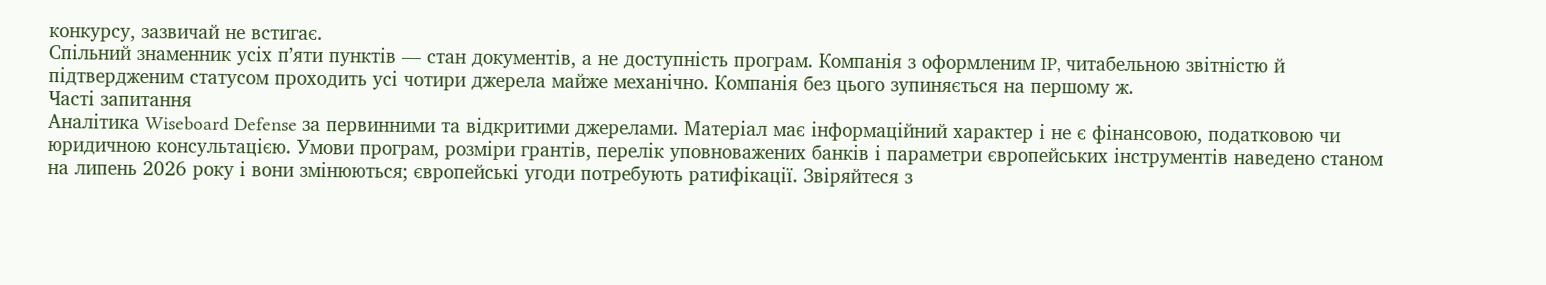конкурсу, зазвичай не встигає.
Спільний знаменник усіх пʼяти пунктів — стан документів, а не доступність програм. Компанія з оформленим IP, читабельною звітністю й підтвердженим статусом проходить усі чотири джерела майже механічно. Компанія без цього зупиняється на першому ж.
Часті запитання
Аналітика Wiseboard Defense за первинними та відкритими джерелами. Матеріал має інформаційний характер і не є фінансовою, податковою чи юридичною консультацією. Умови програм, розміри грантів, перелік уповноважених банків і параметри європейських інструментів наведено станом на липень 2026 року і вони змінюються; європейські угоди потребують ратифікації. Звіряйтеся з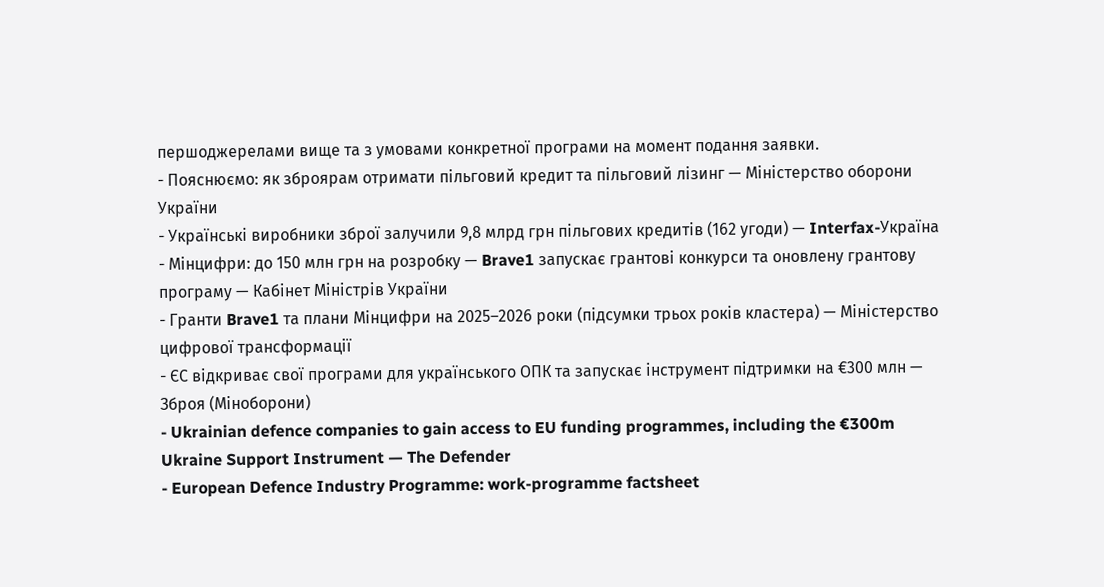першоджерелами вище та з умовами конкретної програми на момент подання заявки.
- Пояснюємо: як зброярам отримати пільговий кредит та пільговий лізинг — Міністерство оборони України
- Українські виробники зброї залучили 9,8 млрд грн пільгових кредитів (162 угоди) — Interfax-Україна
- Мінцифри: до 150 млн грн на розробку — Brave1 запускає грантові конкурси та оновлену грантову програму — Кабінет Міністрів України
- Гранти Brave1 та плани Мінцифри на 2025–2026 роки (підсумки трьох років кластера) — Міністерство цифрової трансформації
- ЄС відкриває свої програми для українського ОПК та запускає інструмент підтримки на €300 млн — Зброя (Міноборони)
- Ukrainian defence companies to gain access to EU funding programmes, including the €300m Ukraine Support Instrument — The Defender
- European Defence Industry Programme: work-programme factsheet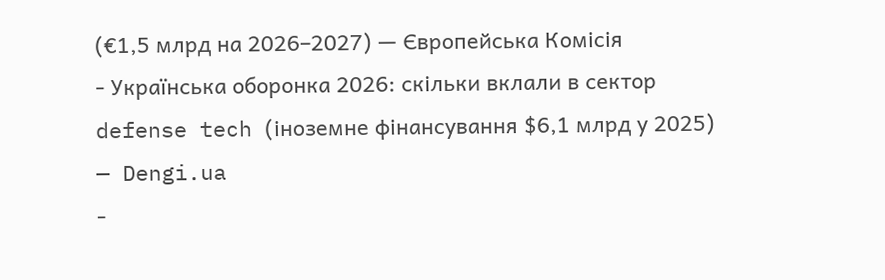(€1,5 млрд на 2026–2027) — Європейська Комісія
- Українська оборонка 2026: скільки вклали в сектор defense tech (іноземне фінансування $6,1 млрд у 2025) — Dengi.ua
-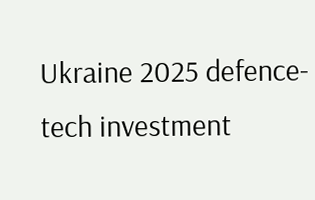Ukraine 2025 defence-tech investment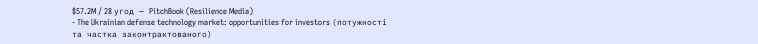$57.2M / 28 угод — PitchBook (Resilience Media)
- The Ukrainian defense technology market: opportunities for investors (потужності та частка законтрактованого)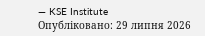— KSE Institute
Опубліковано: 29 липня 2026